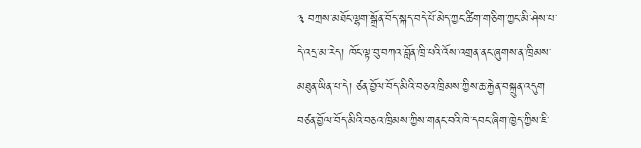༣ བཀྲས་མཐོང་ལྷག་སྒྲོན་བོད་སྐད་བདེ་པོ་མེད་ཀྱང་ཚིག་གཅིག་ཀྱང་མི་ཤེས་པ་དེ་འདྲ་མ་རེད། ཁོང་ལྟ་བུ་བཀའ་བློན་ཁྲི་པའི་འོས་འགྲན་ནང་ཞུགས་ན་ཁྲིམས་མཐུན་ཡིན་པ་དེ། ཙན་བྱོལ་བོད་མིའི་བཅའ་ཁྲིམས་ཀྱིས་ཆ་རྐྱེན་བསྐྲུན་འདུག བཙན་བྱོལ་བོད་མིའི་བཅའ་ཁྲིམས་ཀྱིས་གནང་བའི་ཁེ་དབང་ཞིག་ཁྱེད་ཀྱིས་ཇི་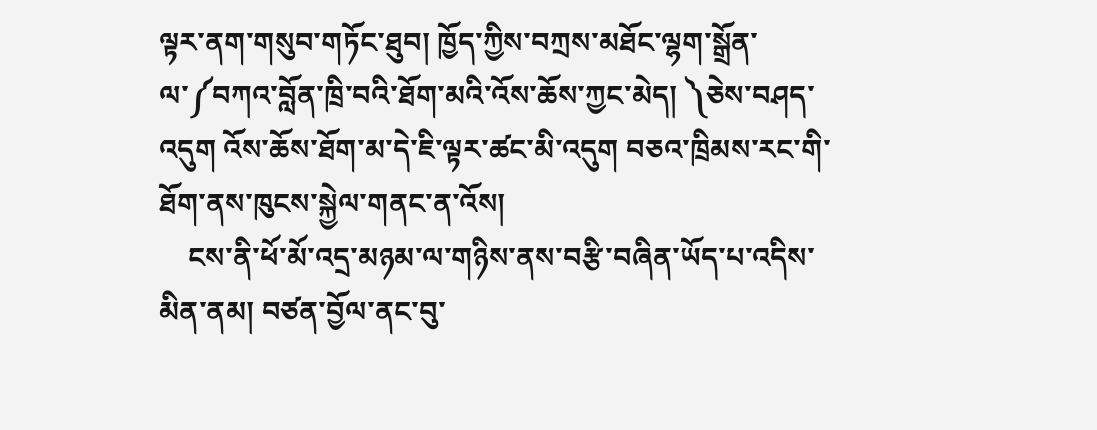ལྟར་ནག་གསུབ་གཏོང་ཐུབ། ཁྱོད་ཀྱིས་བཀྲས་མཐོང་ལྷག་སྒྲོན་ལ་༼བཀའ་བློན་ཁྲི་བའི་ཐོག་མའི་འོས་ཆོས་ཀྱང་མེད། ༽ཅེས་བཤད་འདུག འོས་ཆོས་ཐོག་མ་དེ་ཇི་ལྟར་ཚང་མི་འདུག བཅའ་ཁྲིམས་རང་གི་ཐོག་ནས་ཁུངས་སྐྱེལ་གནང་ན་འོས།
    ངས་ནི་ཕོ་མོ་འདྲ་མཉམ་ལ་གཉིས་ནས་བརྩི་བཞིན་ཡོད་པ་འདིས་མིན་ནམ། བཙན་བྱོལ་ནང་བུ་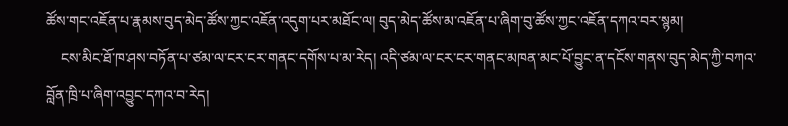ཚོས་གང་འཇོན་པ་རྣམས་བུད་མེད་ཚོས་ཀྱང་འཇོན་འདུག་པར་མཐོང་ལ། བུད་མེད་ཚོས་མ་འཇོན་པ་ཞིག་བུ་ཚོས་ཀྱང་འཇོན་དཀའ་བར་སྙམ།
    ངས་མིང་ཐོ་ཁ་ཤས་བཏོན་པ་ཙམ་ལ་ངར་ངར་གནང་དགོས་པ་མ་རེད། འདི་ཙམ་ལ་ངར་ངར་གནང་མཁན་མང་པོ་བྱུང་ན་དངོས་གནས་བུད་མེད་ཀྱི་བཀའ་བློན་ཁྲི་པ་ཞིག་འབྱུང་དཀའ་བ་རེད།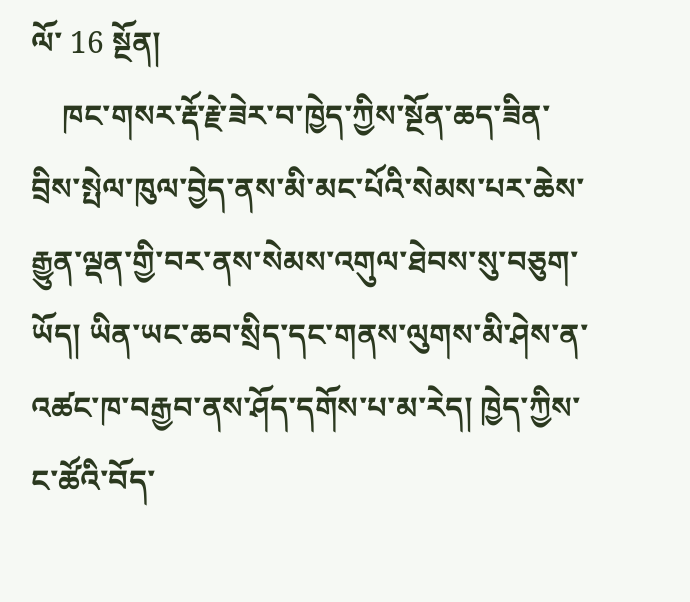ལོ་ 16 སྔོན།
    ཁང་གསར་རྡོ་རྗེ་ཟེར་བ་ཁྱེད་ཀྱིས་སྔོན་ཆད་ཟིན་བྲིས་སྤེལ་ཁུལ་བྱེད་ནས་མི་མང་པོའི་སེམས་པར་ཆེས་རྒྱུན་ལྡན་གྱི་བར་ནས་སེམས་འགུལ་ཐེབས་སུ་བཅུག་ཡོད། ཡིན་ཡང་ཆབ་སྲིད་དང་གནས་ལུགས་མི་ཤེས་ན་འཚང་ཁ་བརྒྱབ་ནས་ཤོད་དགོས་པ་མ་རེད། ཁྱེད་ཀྱིས་ང་ཚོའི་བོད་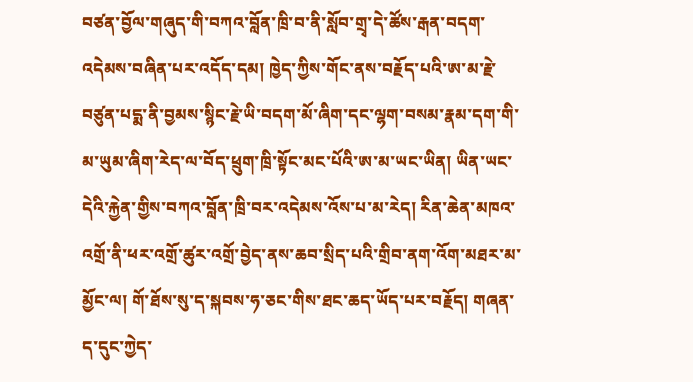བཙན་བྱོལ་གཞུད་གི་བཀའ་བློན་ཁྲི་བ་ནི་སློབ་གྲྭ་དེ་ཚོས་རྒན་བདག་འདེམས་བཞིན་པར་འདོད་དམ། ཁྱེད་ཀྱིས་གོང་ནས་བརྗོད་པའི་ཨ་མ་རྗེ་བཙུན་པདྨ་ནི་བྱམས་སྙིང་རྗེ་ཡི་བདག་མོ་ཞིག་དང་ལྷག་བསམ་རྣམ་དག་གི་མ་ཡུམ་ཞིག་རེད་ལ་བོད་ཕྲུག་ཁྲི་སྟོང་མང་པོའི་ཨ་མ་ཡང་ཡིན། ཡིན་ཡང་དེའི་རྐྱེན་གྱིས་བཀའ་བློན་ཁྲི་བར་འདེམས་འོས་པ་མ་རེད། རིན་ཆེན་མཁའ་འགྲོ་ནི་ཕར་འགྲོ་ཚུར་འགྲོ་བྱེད་ནས་ཆབ་སྲིད་པའི་གྲིབ་ནག་འོག་མཐར་མ་མྱོང་ལ། གོ་ཐོས་སུ་ད་སྐབས་ཧ་ཅང་གིས་ཐང་ཆད་ཡོད་པར་བརྗོད། གཞན་ད་དུང་ཀྱེད་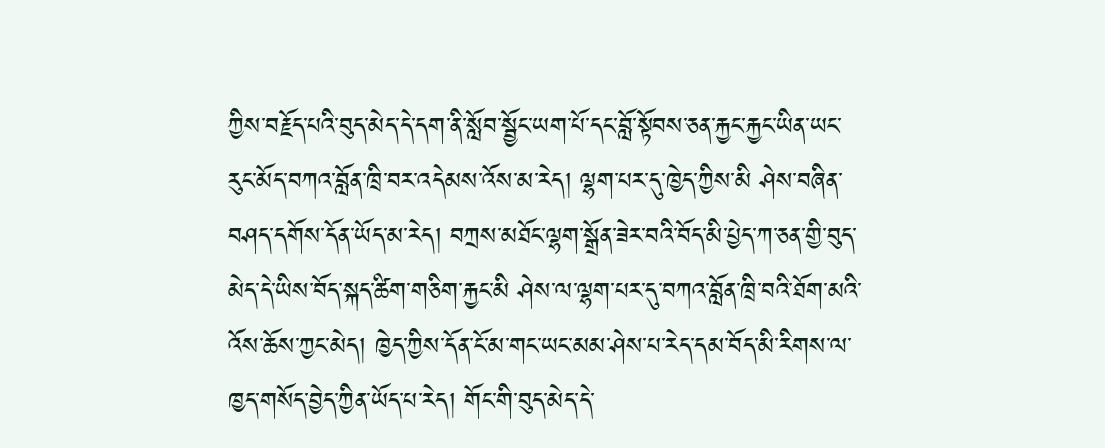ཀྱིས་བརྗོད་པའི་བུད་མེད་དེ་དག་ནི་སློབ་སྦྱོང་ཡག་པོ་དང་བློ་སྟོབས་ཅན་རྐྱང་རྐྱང་ཡིན་ཡང་རུང་མོད་བཀའ་བློན་ཁྲི་བར་འདེམས་འོས་མ་རེད། ལྷག་པར་དུ་ཁྱེད་ཀྱིས་མི ཤེས་བཞིན་བཤད་དགོས་དོན་ཡོད་མ་རེད། བཀྲས་མཐོང་ལྷག་སྒྲོན་ཟེར་བའི་བོད་མི་པྱེད་ཀ་ཅན་གྱི་བུད་མེད་དེ་ཡིས་བོད་སྐད་ཚིག་གཅིག་རྐྱང་མི ཤེས་ལ་ལྷག་པར་དུ་བཀའ་བློན་ཁྲི་བའི་ཐོག་མའི་འོས་ཆོས་ཀྱང་མེད། ཁྱེད་ཀྱིས་དོན་ངོ་མ་གང་ཡང་མམ་ཤེས་པ་རེད་དམ་བོད་མི་རིགས་ལ་ཁྱད་གསོད་བྱེད་ཀྱིན་ཡོད་པ་རེད། གོང་གི་བུད་མེད་དེ་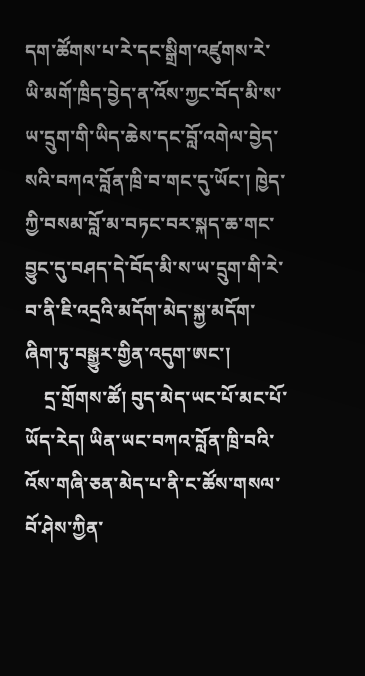དག་ཚོགས་པ་རེ་དང་སྒྲིག་འཛུགས་རེ་ཡི་མགོ་ཁྲིད་བྱེད་ན་འོས་ཀྱང་བོད་མི་ས་ཡ་དྲུག་གི་ཡིད་ཆེས་དང་བློ་འགེལ་བྱེད་སའི་བཀའ་བློན་ཁྲི་བ་གང་དུ་ཡོང་། ཁྱེད་ཀྱི་བསམ་བློ་མ་བཏང་བར་སྐད་ཆ་གང་བྱུང་དུ་བཤད་དེ་བོད་མི་ས་ཡ་དྲུག་གི་རེ་བ་ནི་ཇི་འདྲའི་མདོག་མེད་སྐྱ་མདོག་ཞིག་ཏུ་བསྒྱུར་གྱིན་འདུག་ཨང་།
    དྲ་གྲོགས་ཚོ། བུད་མེད་ཡང་པོ་མང་པོ་ཡོད་རེད། ཡིན་ཡང་བཀའ་བློན་ཁྲི་བའི་འོས་གཞི་ཅན་མེད་པ་ནི་ང་ཚོས་གསལ་བོ་ཤེས་ཀྱིན་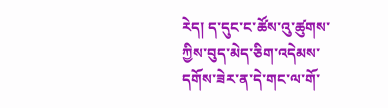རེད། ད་དུང་ང་ཚོས་འུ་ཚུགས་ཀྱིས་བུད་མེད་ཅིག་འདེམས་དགོས་ཟེར་ན་དེ་གང་ལ་གོ་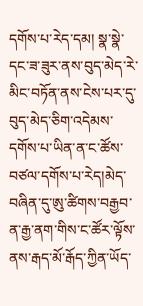དགོས་པ་རེད་དམ། སྣ་སྣེ་དང་ཟ་ཟུར་ནས་བུད་མེད་རེ་མིང་བཏོན་ནས་ངེས་པར་དུ་བུད་མེད་ཅིག་འདེམས་དགོས་པ་ཡིན་ན་ང་ཚོས་བཙལ་དགོས་པ་རེད།མེད་བཞིན་དུ་ཨུ་ཚིགས་བརྒྱབ་ན་རྒྱ་ནག་གིས་ང་ཚོར་ལྟོས་ནས་རྒད་མོ་རྒོད་ཀྱིན་ཡོད་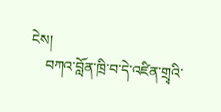ངེས།
    བཀའ་བློན་ཁྲི་བ་དེ་འཛིན་གྲྭའི་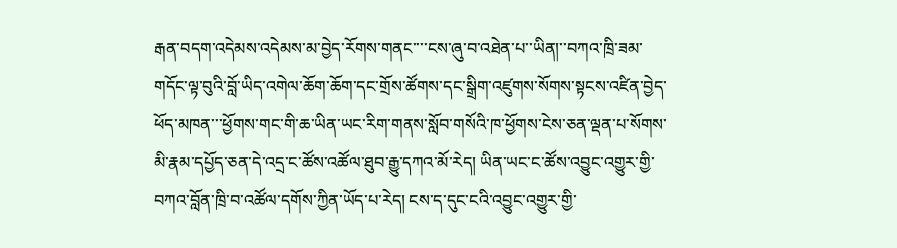རྒན་བདག་འདེམས་འདེམས་མ་བྱེད་རོགས་གནང་་་་ངས་ཞུ་བ་འཐེན་པ་་ཡིན།་་བཀའ་ཁྲི་ཟམ་གདོང་ལྟ་བུའི་བློ་ཡིད་འགེལ་ཆོག་ཆོག་དང་གྲོས་ཚོགས་དང་སྒྲིག་འཛུགས་སོགས་སྟངས་འཛིན་བྱེད་ཕོད་མཁན་་་ཕྱོགས་གང་གི་ཆ་ཡིན་ཡང་རིག་གནས་སློབ་གསོའི་ཁ་ཕྱོགས་ངེས་ཅན་ལྡན་པ་སོགས་མི་རྣམ་དཔྱོད་ཅན་དེ་འདྲ་ང་ཚོས་འཚོལ་ཐུབ་རྒྱུ་དཀའ་མོ་རེད། ཡིན་ཡང་ང་ཚོས་འབྱུང་འགྱུར་གྱི་བཀའ་བློན་ཁྲི་བ་འཚོལ་དགོས་ཀྱིན་ཡོད་པ་རེད། ངས་ད་དུང་ངའི་འབྱུང་འགྱུར་གྱི་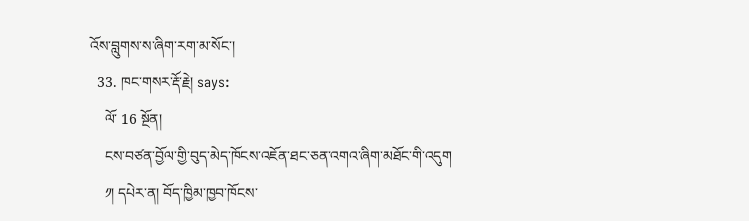འོས་བླུགས་ས་ཞིག་རག་མ་སོང་།
  33. ཁང་གསར་རྡོ་རྗེ། says:
    ལོ་ 16 སྔོན།
    ངས་བཙན་བྱོལ་གྱི་བུད་མེད་ཁོངས་འཇོན་ཐང་ཅན་འགའ་ཞིག་མཐོང་གི་འདུག
    ༡། དཔེར་ན། བོད་ཁྱིམ་ཁྱབ་ཁོངས་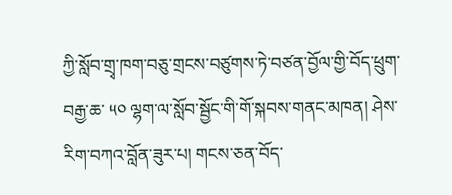ཀྱི་སློབ་གྲྭ་ཁག་བཅུ་གྲངས་བཙུགས་ཏེ་བཙན་བྱོལ་གྱི་བོད་ཕྲུག་བརྒྱ་ཆ་ ༥༠ ལྷག་ལ་སློབ་སྦྱོང་གི་གོ་སྐབས་གནང་མཁན། ཤེས་རིག་བཀའ་བློན་ཟུར་པ། གངས་ཅན་བོད་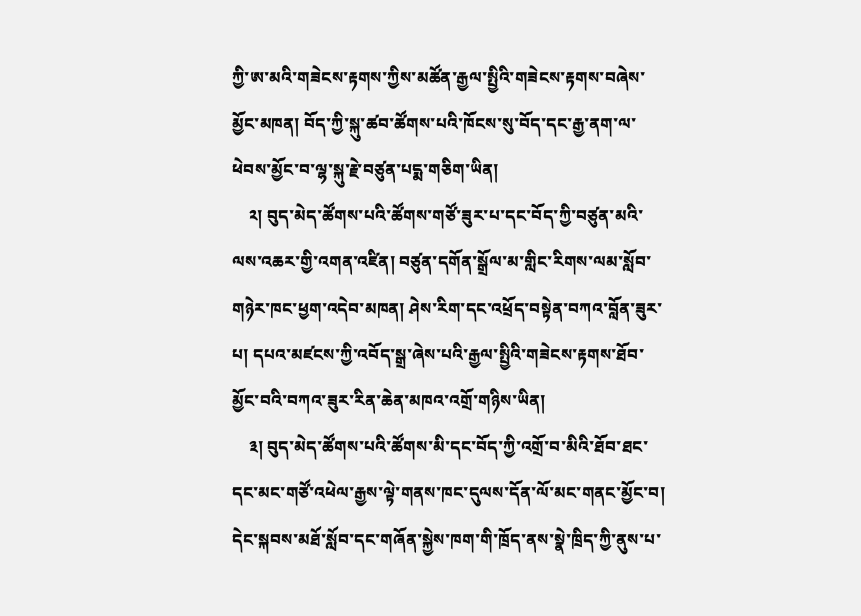ཀྱི་ཨ་མའི་གཟེངས་རྟགས་ཀྱིས་མཚོན་རྒྱལ་སྤྱིའི་གཟེངས་རྟགས་བཞེས་མྱོང་མཁན། བོད་ཀྱི་སྐུ་ཚབ་ཚོགས་པའི་ཁོངས་སུ་བོད་དང་རྒྱ་ནག་ལ་ཕེབས་མྱོང་བ་ལྷ་སྐུ་རྗེ་བཙུན་པདྨ་གཅིག་ཡིན།
    ༢། བུད་མེད་ཚོགས་པའི་ཚོགས་གཙོ་ཟུར་པ་དང་བོད་ཀྱི་བཙུན་མའི་ལས་འཆར་གྱི་འགན་འཛིན། བཙུན་དགོན་སྒྲོལ་མ་གླིང་རིགས་ལམ་སློབ་གཉེར་ཁང་ཕྱག་འདེབ་མཁན། ཤེས་རིག་དང་འཕྲོད་བསྟེན་བཀའ་བློན་ཟུར་པ། དཔའ་མཛངས་ཀྱི་འབོད་སྒྲ་ཞེས་པའི་རྒྱལ་སྤྱིའི་གཟེངས་རྟགས་ཐོབ་མྱོང་བའི་བཀའ་ཟུར་རིན་ཆེན་མཁའ་འགྲོ་གཉིས་ཡིན།
    ༣། བུད་མེད་ཚོགས་པའི་ཚོགས་མི་དང་བོད་ཀྱི་འགྲོ་བ་མིའི་ཐོབ་ཐང་དང་མང་གཙོ་འཕེལ་རྒྱས་ལྟེ་གནས་ཁང་དུལས་དོན་ལོ་མང་གནང་མྱོང་བ། དེང་སྐབས་མཐོ་སློབ་དང་གཞོན་སྐྱེས་ཁག་གི་ཁྲོད་ནས་སྣེ་ཁྲིད་ཀྱི་ནུས་པ་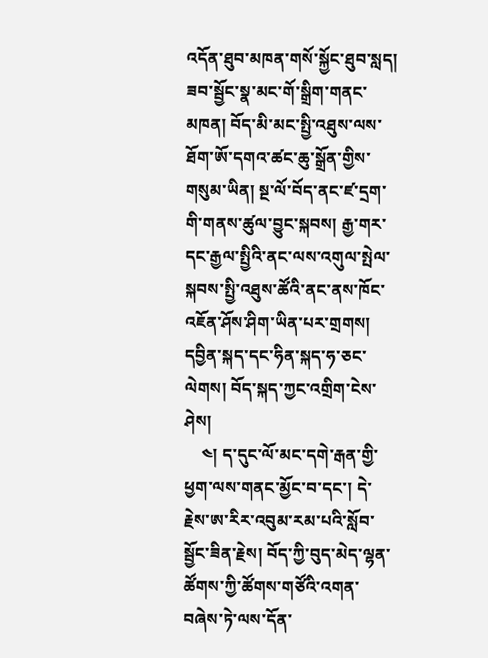འདོན་ཐུབ་མཁན་གསོ་སྐྱོང་ཐུབ་སླད། ཟབ་སྦྱོང་སྣ་མང་གོ་སྒྲིག་གནང་མཁན། བོད་མི་མང་སྤྱི་འཐུས་ལས་ཐོག་ཨོ་དགའ་ཚང་ཆུ་སྒྲོན་གྱིས་གསུམ་ཡིན། སྔ་ལོ་བོད་ནང་ཛ་དྲག་གི་གནས་ཚུལ་བྱུང་སྐབས། རྒྱ་གར་དང་རྒྱལ་སྤྱིའི་ནང་ལས་འགུལ་སྤེལ་སྐབས་སྤྱི་འཐུས་ཚོའི་ནང་ནས་ཁོང་འཇོན་ཤོས་ཤིག་ཡིན་པར་གྲགས། དབྱིན་སྐད་དང་ཧིན་སྐད་ཧ་ཅང་ལེགས། བོད་སྐད་ཀྱང་འགྲིག་ངེས་ཤེས།
    ༤། ད་དུང་ལོ་མང་དགེ་རྒན་གྱི་ཕྱག་ལས་གནང་མྱོང་བ་དང་། དེ་རྗེས་ཨ་རིར་འབུམ་རམ་པའི་སློབ་སྦྱོང་ཟིན་རྗེས། བོད་ཀྱི་བུད་མེད་ལྷན་ཚོགས་ཀྱི་ཚོགས་གཙོའི་འགན་བཞེས་ཏེ་ལས་དོན་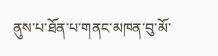ནུས་པ་ཐོན་པ་གནང་མཁན་བུ་མོ་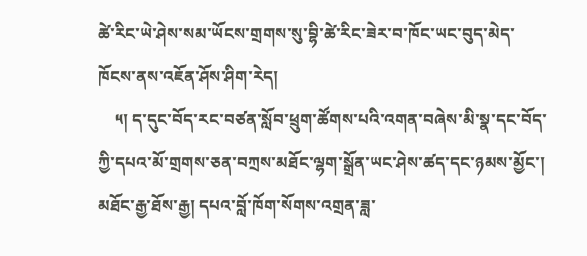ཚེ་རིང་ཡེ་ཤེས་སམ་ཡོངས་གྲགས་སུ་བྷི་ཚེ་རིང་ཟེར་བ་ཁོང་ཡང་བུད་མེད་ཁོངས་ནས་འཇོན་ཤོས་ཤིག་རེད།
    ༥། ད་དུང་བོད་རང་བཙན་སློབ་ཕྲུག་ཚོགས་པའི་འགན་བཞེས་མི་སྣ་དང་བོད་ཀྱི་དཔའ་མོ་གྲགས་ཅན་བཀྲས་མཐོང་ལྷག་སྒྲོན་ཡང་ཤེས་ཚད་དང་ཉམས་མྱོང་། མཐོང་རྒྱ་ཐོས་རྒྱ། དཔའ་བློ་ཁོག་སོགས་འགྲན་ཟླ་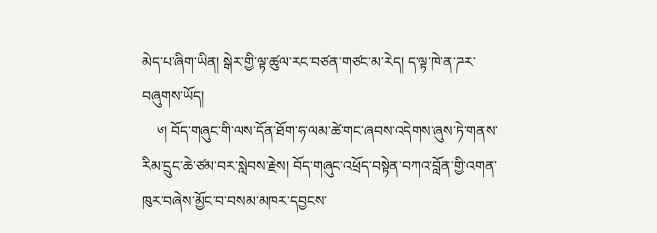མེད་པ་ཞིག་ཡིན། སྒེར་གྱི་ལྟ་ཚུལ་རང་བཙན་གཙང་མ་རེད། ད་ལྟ་ཁེ་ན་ཌར་བཞུགས་ཡོད།
    ༦། བོད་གཞུང་གི་ལས་དོན་ཐོག་ཧ་ལམ་ཚེ་གང་ཞབས་འདེགས་ཞུས་ཏེ་གནས་རིམ་དྲུང་ཆེ་ཙམ་བར་སླེབས་རྗེས། བོད་གཞུང་འཕྲོད་བསྟེན་བཀའ་བློན་གྱི་འགན་ཁུར་བཞེས་མྱོང་བ་བསམ་མཁར་དབྱངས་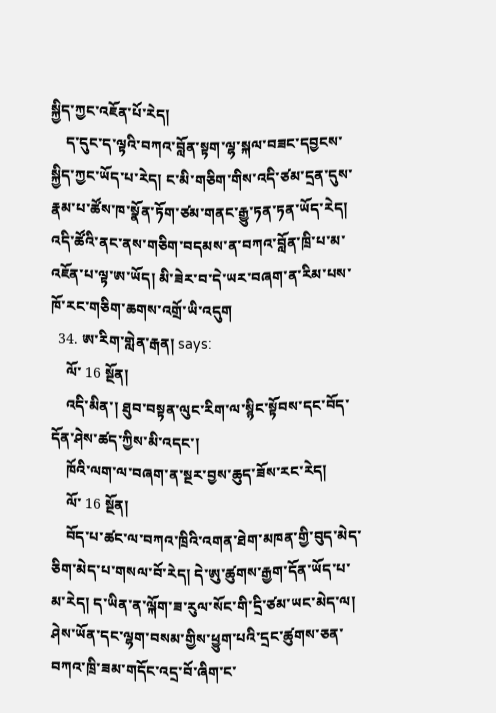སྐྱིད་ཀྱང་འཇོན་པོ་རེད།
    ད་དུང་ད་ལྟའི་བཀའ་བློན་སྟག་ལྷ་སྐལ་བཟང་དབྱངས་སྐྱིད་ཀྱང་ཡོད་པ་རེད། ང་མི་གཅིག་གིས་འདི་ཙམ་དྲན་དུས་རྣམ་པ་ཚོས་ཁ་སྣོན་ཏོག་ཙམ་གནང་རྒྱུ་ཏན་ཏན་ཡོད་རེད། འདི་ཚོའི་ནང་ནས་གཅིག་བདམས་ན་བཀའ་བློན་ཁྲི་པ་མ་འཇོན་པ་ལྟ་ཨ་ཡོད། མི་ཟེར་བ་དེ་ཡར་བཞག་ན་རིམ་པས་ཁོ་རང་གཅིག་ཆགས་འགྲོ་ཡི་འདུག
  34. ཨ་རིག་གླེན་རྒན། says:
    ལོ་ 16 སྔོན།
    འདི་མིན་། ཐུབ་བསྟན་ལུང་རིག་ལ་སྙིང་སྟོབས་དང་བོད་དོན་ཤེས་ཚད་ཀྱིས་མི་འདང་།
    ཁོའི་ལག་ལ་བཞག་ན་སྔར་བྱས་ཆུད་ཟོས་རང་རེད།
    ལོ་ 16 སྔོན།
    བོད་པ་ཚང་ལ་བཀའ་ཁྲིའི་འགན་ཐེག་མཁན་གྱི་བུད་མེད་ཅིག་མེད་པ་གསལ་བོ་རེད། དེ་ཨུ་ཚུགས་རྒྱག་དོན་ཡོད་པ་མ་རེད། ད་ཡིན་ན་ལྐོག་ཟ་རུལ་སོང་གི་དྲི་ཙམ་ཡང་མེད་ལ། ཤེས་ཡོན་དང་ལྷག་བསམ་གྱིས་ཕྱུག་པའི་དྲང་ཚུགས་ཅན་བཀའ་ཁྲི་ཟམ་གདོང་འདྲ་བོ་ཞིག་ང་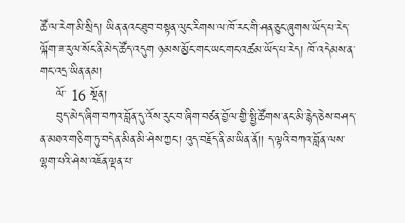ཚོ་ལ་རེག་མི་སྲིད། ཡིན་ནའང་ཐུབ་བསྟན་ལུང་རིགས་ལ་ཁོ་རང་གི་ཤན་ཅུང་ཞུགས་ཡོད་པ་རེད་ལྐོག་ཟ་རུལ་སོང་ནི་མེད་ཚོད་འདུག ཉམས་མྱོང་གང་ཡང་གང་འཚམ་ཡོད་པ་རེད། ཁོ་འདེམས་ན་གང་འདྲ་ཡིན་ནམ།
    ལོ་ 16 སྔོན།
    བུད་མེད་ཞིག་བཀའ་བློན་དུ་འོས་རུང་བ་ཞིག་བཙན་བྱོལ་གྱི་སྤྱི་ཚོགས་ནང་མི་རྙེད་ཅེས་བཤད་ན་མཐའ་གཅིག་ཏུ་བདེན་མིན་མི་ཤེས་ཀྱང་། འུད་བརྗོད་ནི་མ་ཡིན་ནོ།། ད་ལྟའི་བཀའ་བློན་ལས་ལྷག་པའི་ཤེས་འཇོན་ལྡན་པ་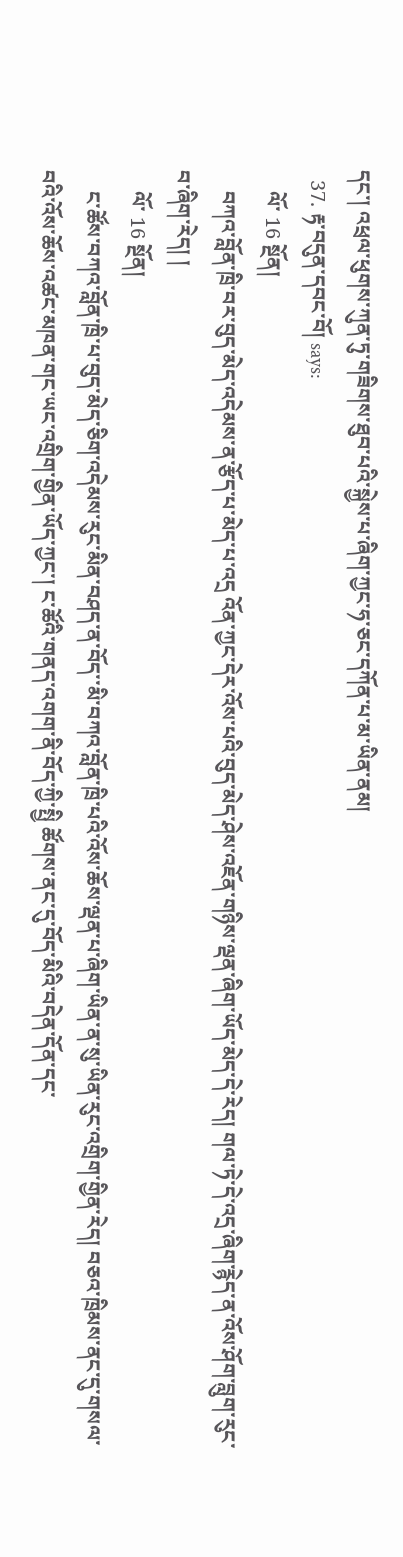དང་། འཕྲལ་ཕུགས་ཀུན་ཏུ་གཟིགས་ཐུབ་པའི་སྐྱེས་པ་ཞིག་ཀྱང་ཧ་ཅང་དཀོན་པ་མ་ཡིན་ནམ།
  37. རྟ་བདུན་དབང་བོ། says:
    ལོ་ 16 སྔོན།
    བཀའ་བློན་ཁྲི་བར་བུད་མེད་འདེམས་ན་རྩོད་པ་མེད་པ་འདྲ འོན་ཀྱང་དེར་འོས་པའི་བུད་མེད་ཤེས་འཇོན་གཉིས་ལྡན་ཞིག་ཡོད་མེད་དེ་རེད། གལ་ཏེ་དེ་འདྲ་ཞིག་རྙེད་ན་འོས་ཤོག་བླུག་རུང་བ་ཞིག་རེད། །
    ལོ་ 16 སྔོན།
    ང་ཚོས་བཀའ་བློན་ཁྲི་པ་བུད་མེད་ཅིག་འདེམས་རུང་མིན་བཤད་ན་བོད་་མི་བཀའ་བློན་ཁྲི་པའི་འོས་ཆོས་ལྡན་པ་ཞིག་ཡིན་ན་སུ་ཡིན་རུང་འགྲིག་གྱིན་རེད། བཅའ་ཁྲིམས་ནང་དུ་གསལ་བའི་འོས་ཆོས་འཚང་མཁན་གང་ཡང་འགྲིག་གྱིན་ཡོད་ཀྱང་། ང་ཚོའི་གནད་འགག་ནི་བོད་ཀྱི་སྤྱི ཚོགས་ནང་དུ་བོད་མིའི་བདེན་དོན་དང་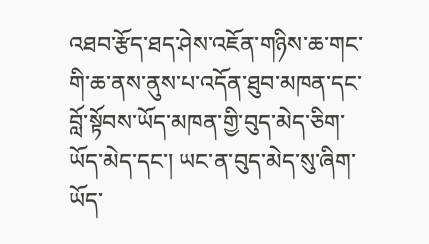འཐབ་རྩོད་ཐད་ཤེས་འཇོན་གཉིས་ཆ་གང་གི་ཆ་ནས་ནུས་པ་འདོན་ཐུབ་མཁན་དང་བློ་སྟོབས་ཡོད་མཁན་གྱི་བུད་མེད་ཅིག་ཡོད་མེད་དང་། ཡང་ན་བུད་མེད་སུ་ཞིག་ཡོད་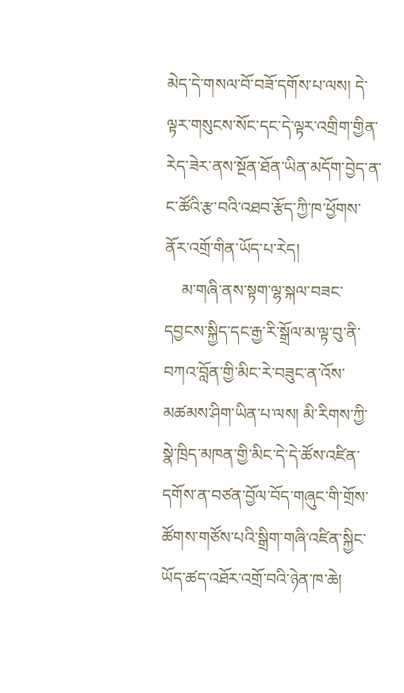མེད་དེ་གསལ་བོ་བཟོ་དགོས་པ་ལས། དེ་ལྟར་གསུངས་སོང་དང་དེ་ལྟར་འགྲིག་གྱིན་རེད་ཟེར་ནས་སྔོན་ཐོན་ཡིན་མདོག་བྱེད་ན་ང་ཚོའི་རྩ་བའི་འཐབ་རྩོད་ཀྱི་ཁ་ཕྱོགས་ནོར་འགྲོ་གིན་ཡོད་པ་རེད།
    མ་གཞི་ནས་སྟག་ལྷ་སྐལ་བཟང་དབྱངས་སྐྱིད་དང་རྒྱ་རི་སྒྲོལ་མ་ལྟ་བུ་ནི་བཀའ་བློན་གྱི་མིང་རེ་བཟུང་ན་འོས་མཚམས་ཤིག་ཡིན་པ་ལས། མི་རིགས་ཀྱི་སྣེ་ཁྲིད་མཁན་གྱི་མིང་དེ་དེ་ཚོས་འཛིན་དགོས་ན་བཙན་བྱོལ་བོད་གཞུང་གི་གྲོས་ཚོགས་གཙོས་པའི་སྒྲིག་གཞི་འཛིན་སྐྱིང་ཡོད་ཚད་འཐོར་འགྲོ་བའི་ཉེན་ཁ་ཆེ།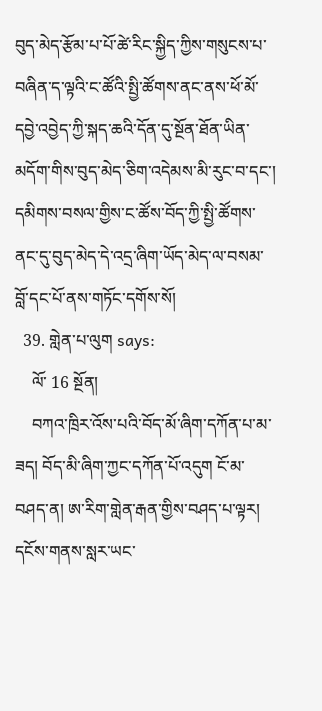བུད་མེད་རྩོམ་པ་པོ་ཚེ་རིང་སྐྱིད་ཀྱིས་གསུངས་པ་བཞིན་ད་ལྟའི་ང་ཚོའི་སྤྱི་ཚོགས་ནང་ནས་ཕོ་མོ་དབྱེ་འབྱེད་ཀྱི་སྐད་ཆའི་དོན་དུ་སྔོན་ཐོན་ཡིན་མདོག་གིས་བུད་མེད་ཅིག་འདེམས་མི་རུང་བ་དང་། དམིགས་བསལ་གྱིས་ང་ཚོས་བོད་ཀྱི་སྤྱི་ཚོགས་ནང་དུ་བུད་མེད་དེ་འདྲ་ཞིག་ཡོད་མེད་ལ་བསམ་བློ་དང་པོ་ནས་གཏོང་དགོས་སོ།
  39. གླེན་པ་ལུག says:
    ལོ་ 16 སྔོན།
    བཀའ་ཁྲིར་འོས་པའི་བོད་མོ་ཞིག་དཀོན་པ་མ་ཟད། བོད་མི་ཞིག་ཀྱང་དཀོན་པོ་འདུག ངོ་མ་བཤད་ན། ཨ་རིག་གླེན་རྒན་གྱིས་བཤད་པ་ལྟར། དངོས་གནས་སླར་ཡང་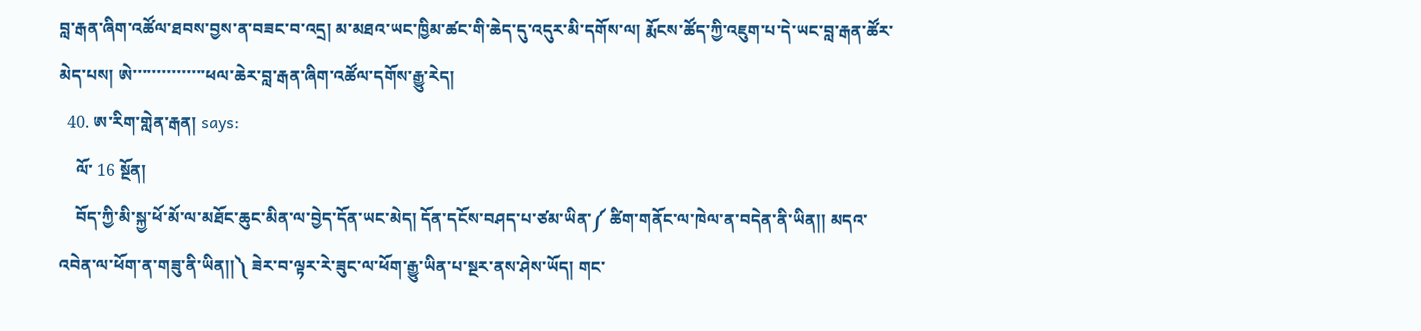བླ་རྒན་ཞིག་འཚོལ་ཐབས་བྱས་ན་བཟང་བ་འདྲ། མ་མཐའ་ཡང་ཁྱིམ་ཚང་གི་ཆེད་དུ་འདུར་མི་དགོས་ལ། རྨོངས་ཚོད་ཀྱི་འཇུག་པ་དེ་ཡང་བླ་རྒན་ཚོར་མེད་པས། ཨེ་་་་་་་་་་་་་་་ཕལ་ཆེར་བླ་རྒན་ཞིག་འཚོལ་དགོས་རྒྱུ་རེད།
  40. ཨ་རིག་གླེན་རྒན། says:
    ལོ་ 16 སྔོན།
    བོད་ཀྱི་མི་སྐྱ་ཕོ་མོ་ལ་མཐོང་ཆུང་མིན་ལ་བྱེད་དོན་ཡང་མེད། དོན་དངོས་བཤད་པ་ཙམ་ཡིན་༼ ཚིག་གནོང་ལ་ཁེལ་ན་བདེན་ནི་ཡིན།། མདའ་འབེན་ལ་ཕོག་ན་གཟུ་ནི་ཡིན།།༽ ཟེར་བ་ལྟར་རེ་ཟུང་ལ་ཕོག་རྒྱུ་ཡིན་པ་སྔར་ནས་ཤེས་ཡོད། གང་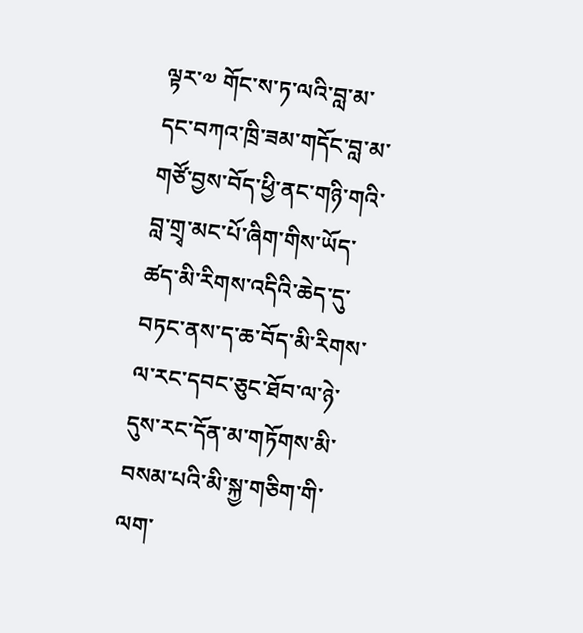ལྟར་༧ གོང་ས་ཏ་ལའི་བླ་མ་དང་བཀའ་ཁྲི་ཟམ་གདོང་བླ་མ་གཙོ་བྱས་བོད་ཕྱི་ནང་གཉི་གའི་བླ་གྲྭ་མང་པོ་ཞིག་གིས་ཡོད་ཚད་མི་རིགས་འདིའི་ཆེད་དུ་བཏང་ནས་ད་ཆ་བོད་མི་རིགས་ལ་རང་དབང་ཅུང་ཐོབ་ལ་ཉེ་དུས་རང་དོན་མ་གཏོགས་མི་བསམ་པའི་མི་སྐྱ་གཅིག་གི་ལག་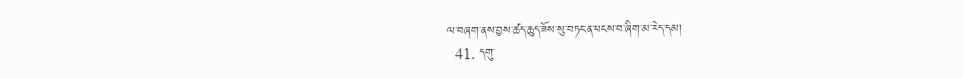ལ་བཞག་ནས་བྱས་ཚད་ཆུད་ཟོས་སུ་བཏང་ན་ཕངས་བ་ཞིག་མ་རེད་དམ།
  41. དགུ་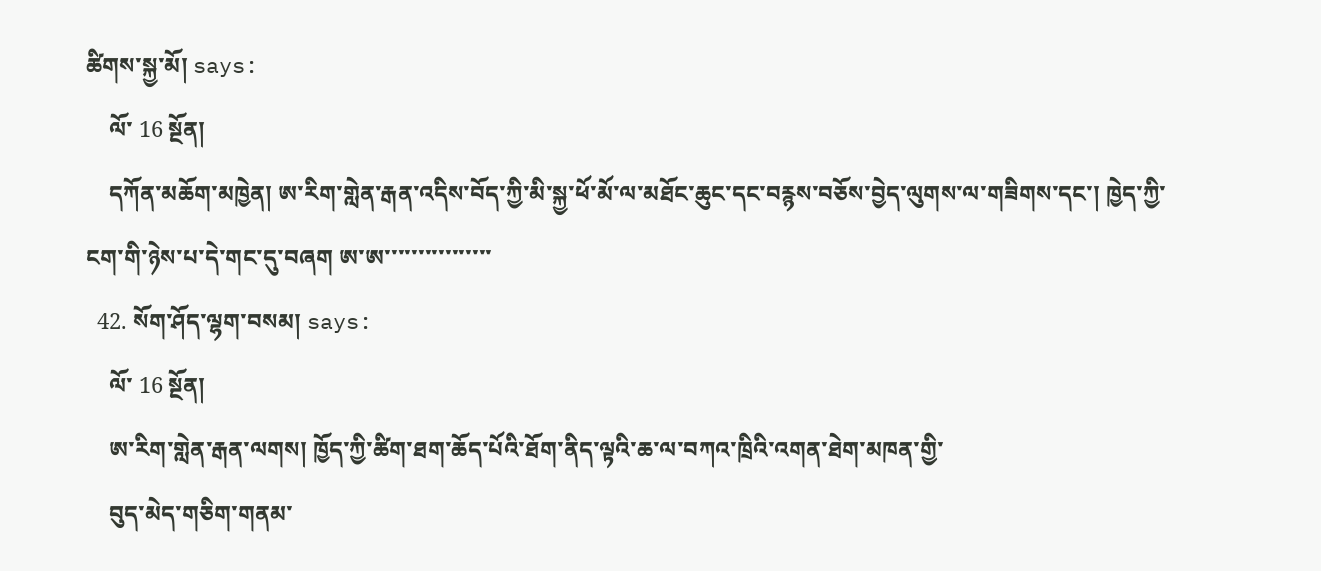ཚིགས་སྐྱ་མོ། says:
    ལོ་ 16 སྔོན།
    དཀོན་མཆོག་མཁྱེན། ཨ་རིག་གླེན་རྒན་འདིས་བོད་ཀྱི་མི་སྐྱ་ཕོ་མོ་ལ་མཐོང་ཆུང་དང་བརྙས་བཅོས་བྱེད་ལུགས་ལ་གཟིགས་དང་། ཁྱེད་ཀྱི་ངག་གི་ཉེས་པ་དེ་གང་དུ་བཞག ཨ་ཨ་་་་་་་་་་་་་་་་
  42. སོག་ཤོད་ལྷག་བསམ། says:
    ལོ་ 16 སྔོན།
    ཨ་རིག་གླེན་རྒན་ལགས། ཁྱོད་ཀྱི་ཚིག་ཐག་ཆོད་པོའི་ཐོག་ནིད་ལྟའི་ཆ་ལ་བཀའ་ཁྲིའི་འགན་ཐེག་མཁན་གྱི་
    བུད་མེད་གཅིག་གནམ་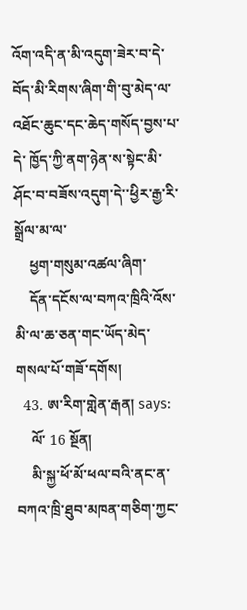འོག་འདི་ན་མི་འདུག་ཟེར་བ་དེ་ བོད་མི་རིགས་ཞིག་གི་བུ་མེད་ལ་འཐོང་ཆུང་དང་ཆེད་གསོད་བྱས་པ་དེ་ ཁྱོད་ཀྱི་ནག་ཉེན་ས་སྟེང་མི་ཤོང་བ་བཟོས་འདུག་དེ་་ཕྱིར་རྒྱ་རི་སྒྲོལ་མ་ལ་
    ཕྱག་གསུམ་འཚལ་ཞིག་
    དོན་དངོས་ལ་བཀའ་ཁྲིའི་འོས་མི་ལ་ཆ་ཅན་གང་ཡོད་མེད་གསལ་པོ་གཟོ་དགོས།
  43. ཨ་རིག་གླེན་རྒན། says:
    ལོ་ 16 སྔོན།
    མི་སྐྱ་ཕོ་མོ་ཕལ་བའི་ནང་ན་བཀའ་ཁྲི་ཐུབ་མཁན་གཅིག་ཀྱང་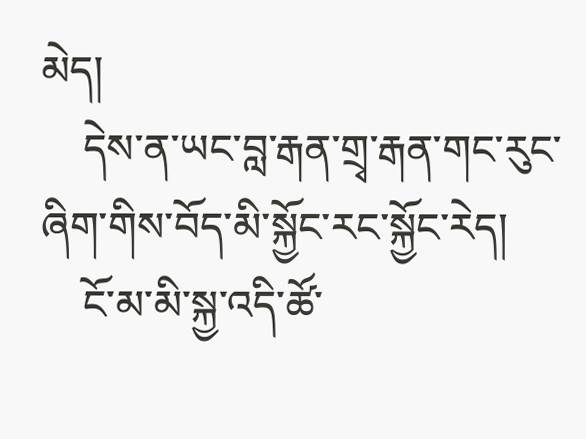མེད།
    དེས་ན་ཡང་བླ་རྒན་གྲྭ་རྒན་གང་རུང་ཞིག་གིས་བོད་མི་སྐྱོང་རང་སྐྱོང་རེད།
    ངོ་མ་མི་སྐྱ་འདི་ཚོ་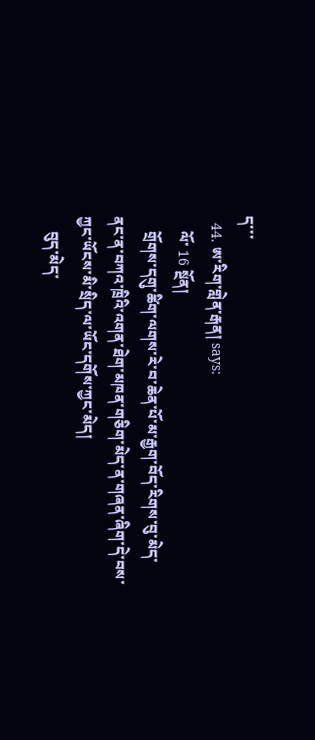ད་་་
  44. ཨ་རིག་གླེན་རྒན། says:
    ལོ་ 16 སྔོན།
    གྲོགས་དགུ་ཚིག་ལགས་རེ་བ་ཆེན་པོ་མ་རྒྱག་བོད་རིགས་བུ་མེད་ནང་ན་བཀའ་ཁྲིའི་འགན་ཐེག་མཁན་གཅིག་མེད་ན་གཞན་ཞིག་དེ་བས་ཀྱང་ཡོངས་མི་སྲིད་ལ་ཡོང་དགོས་ཀྱང་མེད།
    བུད་མེད་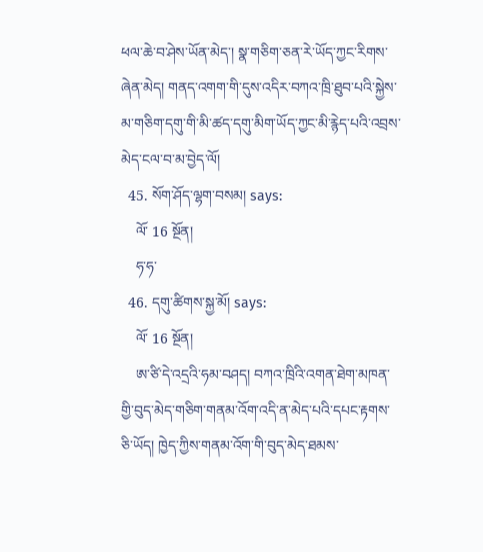ཕལ་ཆེ་བ་ཤེས་ཡོན་མེད་། སྣ་གཅིག་ཅན་རེ་ཡོད་ཀྱང་རིགས་ཞེན་མེད། གནད་འགག་གི་དུས་འདིར་བཀའ་ཁྲི་ཐུབ་པའི་སྐྱེས་མ་གཅིག་དགུ་གི་མི་ཚད་དགུ་མིག་ཡོད་ཀྱང་མི་རྙེད་པའི་འབྲས་མེད་ངལ་བ་མ་བྱེད་ལོ།
  45. སོག་ཤོད་ལྷག་བསམ། says:
    ལོ་ 16 སྔོན།
    ཧ་ཧ་
  46. དགུ་ཚིགས་སྐྱ་མོ། says:
    ལོ་ 16 སྔོན།
    ཨ་ཙི་དེ་འདྲའི་ཧམ་བཤད། བཀའ་ཁྲིའི་འགན་ཐེག་མཁན་གྱི་བུད་མེད་གཅིག་གནམ་འོག་འདི་ན་མེད་པའི་དཔང་རྟགས་ཅི་ཡོད། ཁྱེད་ཀྱིས་གནམ་འོག་གི་བུད་མེད་ཐམས་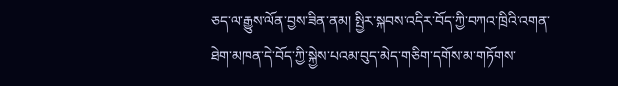ཅད་ལ་རྒྱུས་ལོན་བྱས་ཟིན་ནམ། སྤྱིར་སྐབས་འདིར་བོད་ཀྱི་བཀའ་ཁྲིའི་འགན་ཐེག་མཁན་དེ་བོད་ཀྱི་སྐྱེས་པའམ་བུད་མེད་གཅིག་དགོས་མ་གཏོགས་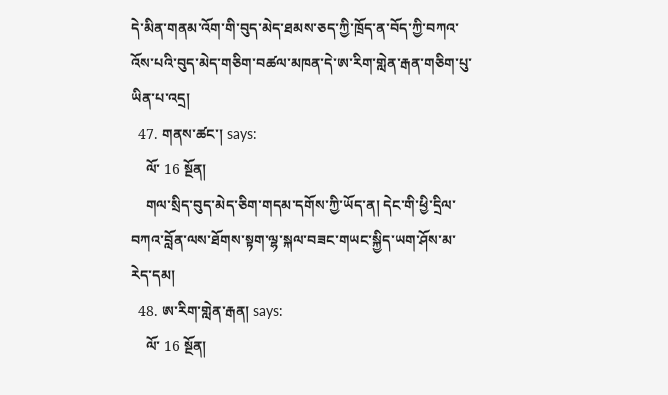དེ་མིན་གནམ་འོག་གི་བུད་མེད་ཐམས་ཅད་ཀྱི་ཁྲོད་ན་བོད་ཀྱི་བཀའ་འོས་པའི་བུད་མེད་གཅིག་བཚལ་མཁན་དེ་ཨ་རིག་གླེན་རྒན་གཅིག་པུ་ཡིན་པ་འདྲ།
  47. གནས་ཚང་། says:
    ལོ་ 16 སྔོན།
    གལ་སྲིད་བུད་མེད་ཅིག་གདམ་དགོས་ཀྱི་ཡོད་ན། དེང་གི་ཕྱི་དྲིལ་བཀའ་བློན་ལས་ཐོགས་སྟག་ལྷ་སྐལ་བཟང་གཡང་སྐྱིད་ཡག་ཤོས་མ་རེད་དམ།
  48. ཨ་རིག་གླེན་རྒན། says:
    ལོ་ 16 སྔོན།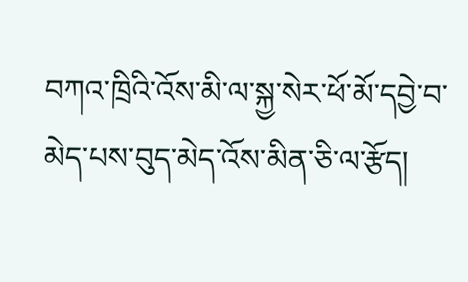བཀའ་ཁྲིའི་འོས་མི་ལ་སྐྱ་སེར་ཕོ་མོ་དབྱེ་བ་མེད་པས་བུད་མེད་འོས་མིན་ཅི་ལ་རྩོད།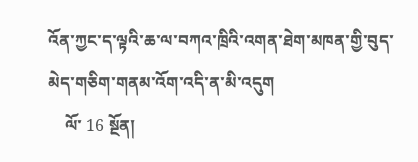འོན་ཀྱང་ད་ལྟའི་ཆ་ལ་བཀའ་ཁྲིའི་འགན་ཐེག་མཁན་གྱི་བུད་མེད་གཅིག་གནམ་འོག་འདི་ན་མི་འདུག
    ལོ་ 16 སྔོན།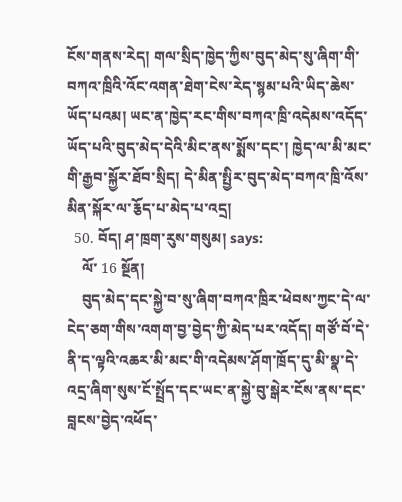ངོས་གནས་རེད། གལ་སྲིད་ཁྱེད་ཀྱིས་བུད་མེད་སུ་ཞིག་གི་བཀའ་ཁྲིའི་འོང་འགན་ཐེག་ངེས་རེད་སྙམ་པའི་ཡིད་ཆེས་ཡོད་པའམ། ཡང་ན་ཁྱེད་རང་གིས་བཀའ་ཁྲི་འདེམས་འདོད་ཡོད་པའི་བུད་མེད་དེའི་མིང་ནས་སྨོས་དང་། ཁྱེད་ལ་མི་མང་གི་རྒྱབ་སྐྱོར་ཐོབ་སྲིད། དེ་མིན་སྤྱིར་བུད་མེད་བཀའ་ཁྲི་འོས་མིན་སྐོར་ལ་རྕོད་པ་མེད་པ་འདྲ།
  50. བོད། ཤ་ཁྲག་རུས་གསུམ། says:
    ལོ་ 16 སྔོན།
    བུད་མེད་དང་སྐྱེ་བ་སུ་ཞིག་བཀའ་ཁྲིར་ཕེབས་ཀྱང་དེ་ལ་ངེད་ཅག་གིས་འགག་བྱ་བྱེད་ཀྱི་མེད་པར་འདོད། གཙོ་བོ་དེ་ནི་ད་ལྟའི་འཆར་མི་མང་གི་འདེམས་ཤོག་ཁྲོད་དུ་མི་སྣ་དེ་འདྲ་ཞིག་སུས་ངོ་སྤྲོད་དང་ཡང་ན་སྐྱེ་བུ་སྒེར་ངོས་ནས་དང་བླངས་བྱེད་འཕོད་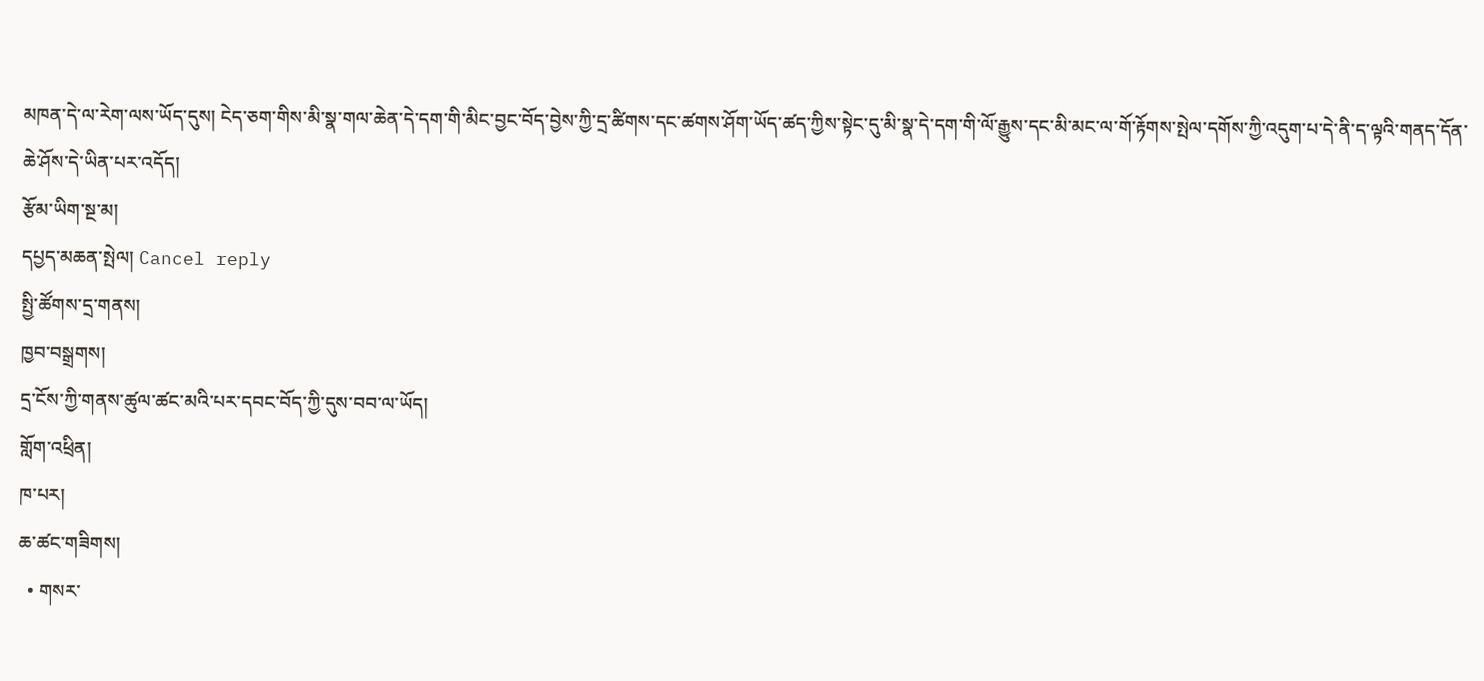མཁན་དེ་ལ་རེག་ལས་ཡོད་དུས། ངེད་ཅག་གིས་མི་སྣ་གལ་ཆེན་དེ་དག་གི་མིང་བྱང་བོད་བྱེས་ཀྱི་དྲ་ཚིགས་དང་ཚགས་ཤོག་ཡོད་ཚད་ཀྱིས་སྟེང་དུ་མི་སྣ་དེ་དག་གི་ལོ་རྒྱུས་དང་མི་མང་ལ་གོ་རྟོགས་སྤེལ་དགོས་ཀྱི་འདུག་པ་དེ་ནི་ད་ལྟའི་གནད་དོན་ཆེ་ཤོས་དེ་ཡིན་པར་འདོད།
རྩོམ་ཡིག་སྔ་མ།
དཔྱད་མཆན་སྤེལ། Cancel reply
སྤྱི་ཚོགས་དྲ་གནས།
ཁྱབ་བསྒྲགས།
དྲ་ངོས་ཀྱི་གནས་ཚུལ་ཚང་མའི་པར་དབང་བོད་ཀྱི་དུས་བབ་ལ་ཡོད།
གློག་འཕྲིན།
ཁ་པར།
ཆ་ཚང་གཟིགས།
  • གསར་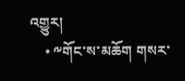འགྱུར།
    • ༸གོང་ས་མཆོག གསར་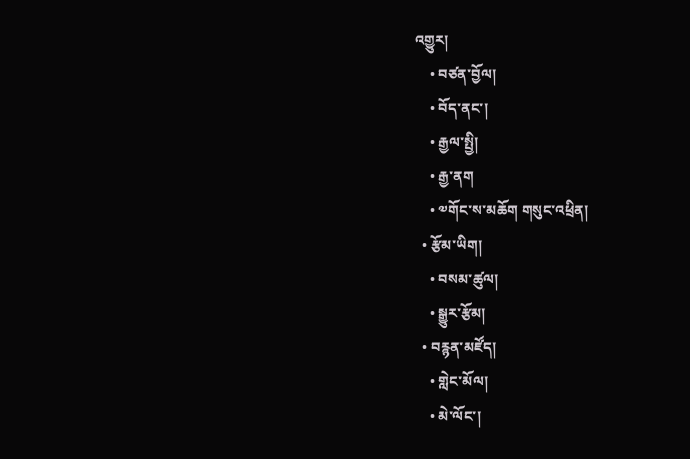འགྱུར།
    • བཙན་བྱོལ།
    • བོད་ནང་།
    • རྒྱལ་སྤྱི།
    • རྒྱ་ནག
    • ༧གོང་ས་མཆོག གསུང་འཕྲིན།
  • རྩོམ་ཡིག།
    • བསམ་ཚུལ།
    • སྒྱུར་རྩོམ།
  • བརྙན་མཛོད།
    • གླེང་མོལ།
    • མེ་ལོང་།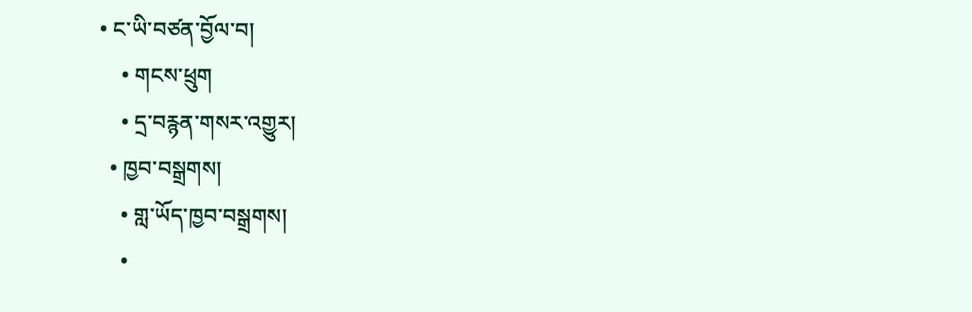• ང་ཡི་བཙན་བྱོལ་བ།
    • གངས་ཕྲུག
    • དྲ་བརྙན་གསར་འགྱུར།
  • ཁྱབ་བསྒྲགས།
    • གླ་ཡོད་ཁྱབ་བསྒྲགས།
    •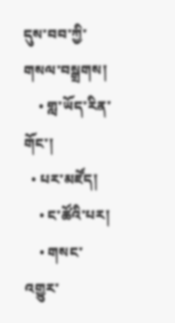དུས་བབ་ཀྱི་གསལ་བསྒྲགས།
    • གླ་ཡོད་རིན་གོང་།
  • པར་མཛོད།
    • ང་ཚོའི་པར།
    • གསང་འགྱུར་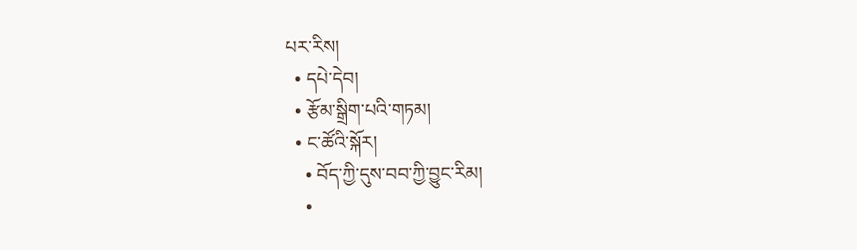པར་རིས།
  • དཔེ་དེབ།
  • རྩོམ་སྒྲིག་པའི་གཏམ།
  • ང་ཚོའི་སྐོར།
    • བོད་ཀྱི་དུས་བབ་ཀྱི་བྱུང་རིམ།
    •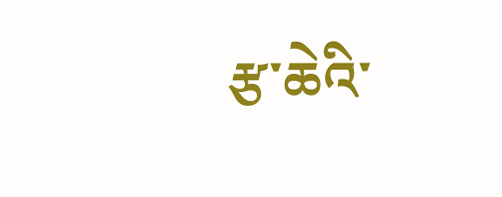རྩ་ཆེའི་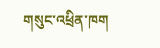གསུང་འཕྲིན་ཁག